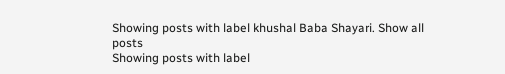Showing posts with label khushal Baba Shayari. Show all posts
Showing posts with label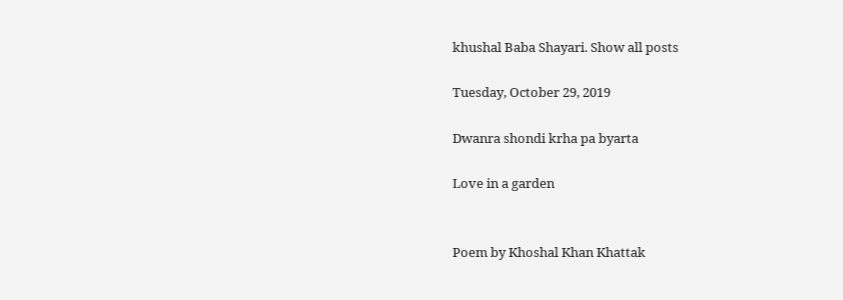khushal Baba Shayari. Show all posts

Tuesday, October 29, 2019

Dwanra shondi krha pa byarta

Love in a garden


Poem by Khoshal Khan Khattak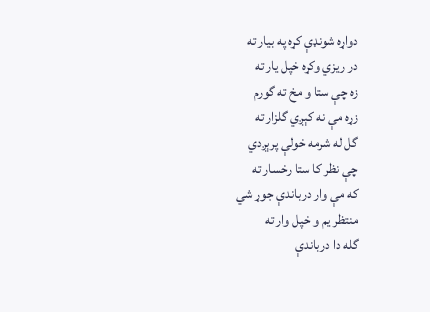دواړه شونډې کړه په بيار ته
در ريزي وکړه خپل يار ته
زه چې ستا و مخ ته گورم
زړه مې نه کېږي گلزار ته
گل له شرمه خولې پرېږدي
چې نظر کا ستا رخسار ته
که مې وار درباندې جوړ شي
منتظر يم و خپل وار ته
گله دا درباندې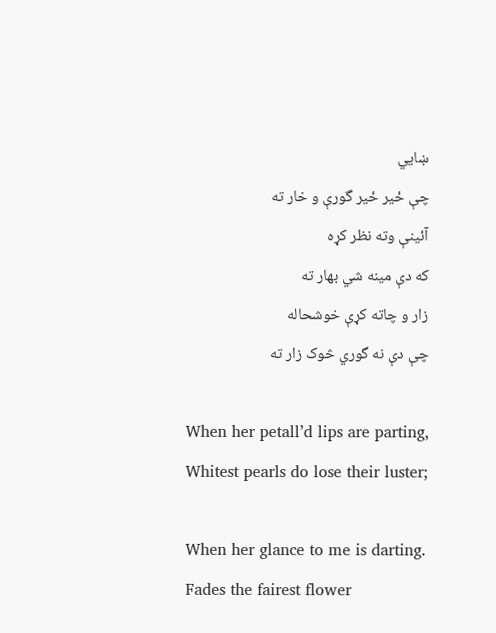ښايي
چې ځير ځير گورې و خار ته
آئينې وته نظر کړه
که دې مينه شي بهار ته
زار و چاته کړې خوشحاله
چې دې نه گوري څوک زار ته

When her petall’d lips are parting,
Whitest pearls do lose their luster;

When her glance to me is darting.
Fades the fairest flower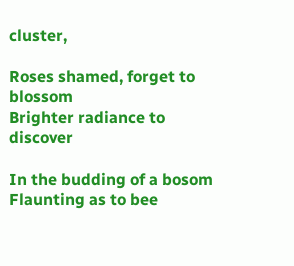cluster,

Roses shamed, forget to blossom
Brighter radiance to discover

In the budding of a bosom
Flaunting as to bee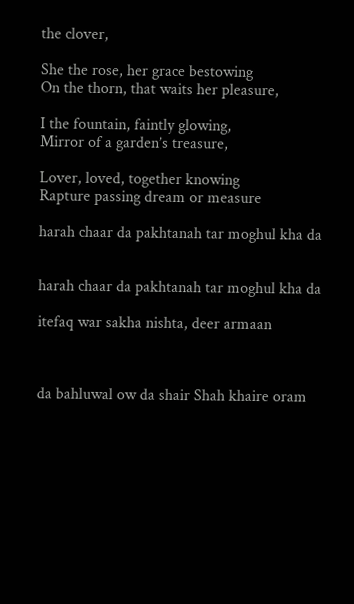the clover,

She the rose, her grace bestowing
On the thorn, that waits her pleasure,

I the fountain, faintly glowing,
Mirror of a garden’s treasure,

Lover, loved, together knowing
Rapture passing dream or measure

harah chaar da pakhtanah tar moghul kha da


harah chaar da pakhtanah tar moghul kha da

itefaq war sakha nishta, deer armaan



da bahluwal ow da shair Shah khaire oram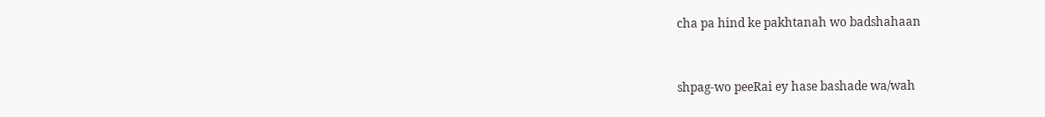cha pa hind ke pakhtanah wo badshahaan



shpag-wo peeRai ey hase bashade wa/wah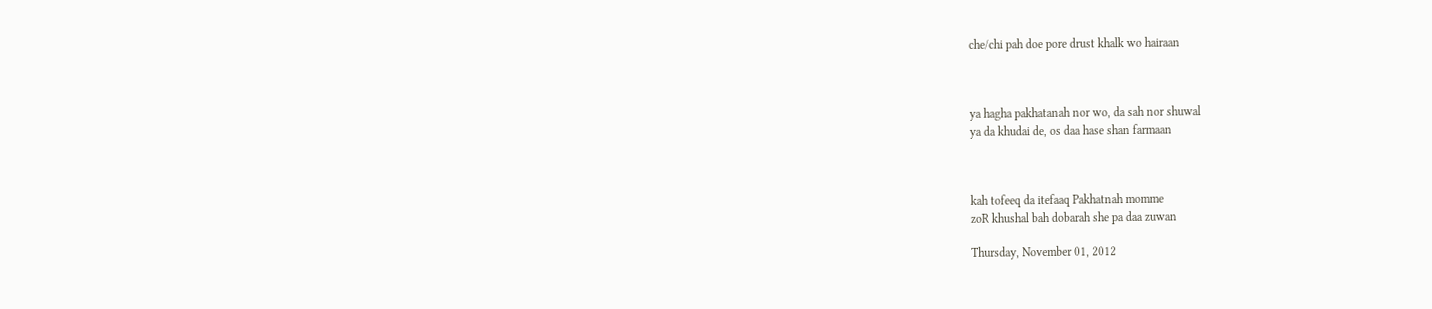che/chi pah doe pore drust khalk wo hairaan



ya hagha pakhatanah nor wo, da sah nor shuwal
ya da khudai de, os daa hase shan farmaan



kah tofeeq da itefaaq Pakhatnah momme
zoR khushal bah dobarah she pa daa zuwan

Thursday, November 01, 2012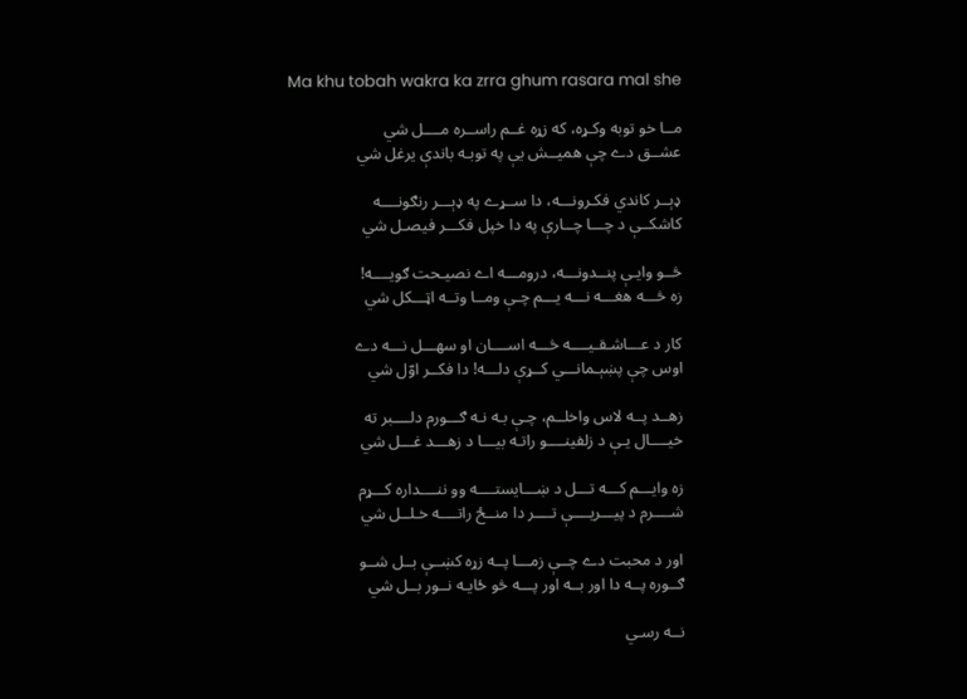Ma khu tobah wakra ka zrra ghum rasara mal she

مــا خو توبه وکـړه، که زړه غــم راســره مــــل شي
عشــق دے چې هميــش يې په توبـه باندې يرغل شي

ډېــر کاندي فکـرونـــه، دا ســړے په ډېـــر رنګونــــه
کاشکــې د چـــا چــارې په دا خپل فکـــر فيصـل شي

څــو وايـې پنــدونـــه، درومـــه اے نصيـحت ګويــــه!
زه څـــه هغـــه نـــه يـــم چـې ومــا وتــه اټـــکل شي

کار د عـــاشـقـيــــه څـــه اســــان او سهـــل نـــه دے
اوس چې پښېـمانـــي کــړې دلـــه! دا فکــر اوّل شي

زهــد پــه لاس واخلــم، چـې بـه نـه ګـــورم دلــــبر ته
خيــــال يـې د زلفينــــو راتـه بيـــا د زهـــد غـــل شي

زه وايـــم کـــه تـــل د ښـــايستــــه وو ننــــداره کـــړم
شــــرم د پيـــريــــې تــــر دا منــځ راتــــه خـلــل شي

اور د محبت دے چــې زمـــا پــه زړه کښــې بــل شــو
ګــوره پــه دا اور بــه اور پـــه څو ځايـه نــور بــل شي

نــه رسـي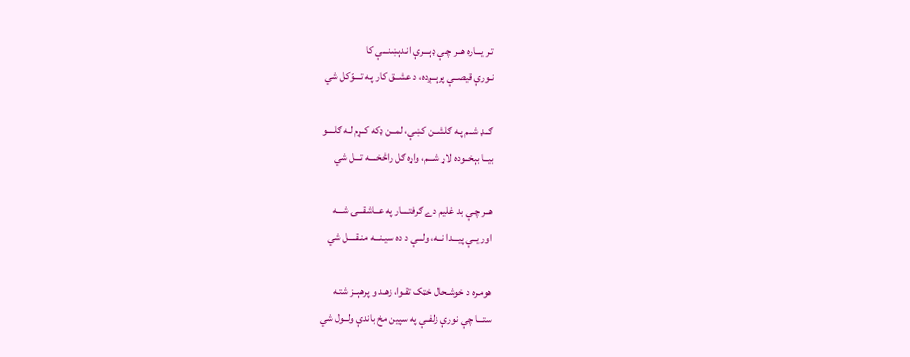تـر يـــاره هــر چـې ډېـــرې انـدېښنـــې کا
نـورې قيصــې پرېــږده، د عشــق کار پـه تـــوّکل شي

ګــډ شــم پـه ګلشــن کښې، لمــن ډکه کــړم لـه ګلــــو
بيــا بېخــوده لاړ شـــم، واړه ګل راڅخــــه تـــل شي

هــر چـې بد غليم دے ګرفتــــار په عــاشقـــۍ شـــه
اور يــې پيـــدا نــه، ولـــې د ده سيـنـــه منـقــــل شي

هومـره د خوشـحال خټک تقـوا، زهـد و پرهېــز شتـه
ستـــا چې نورې زلفــې په سپين مخ باندې ولــول شي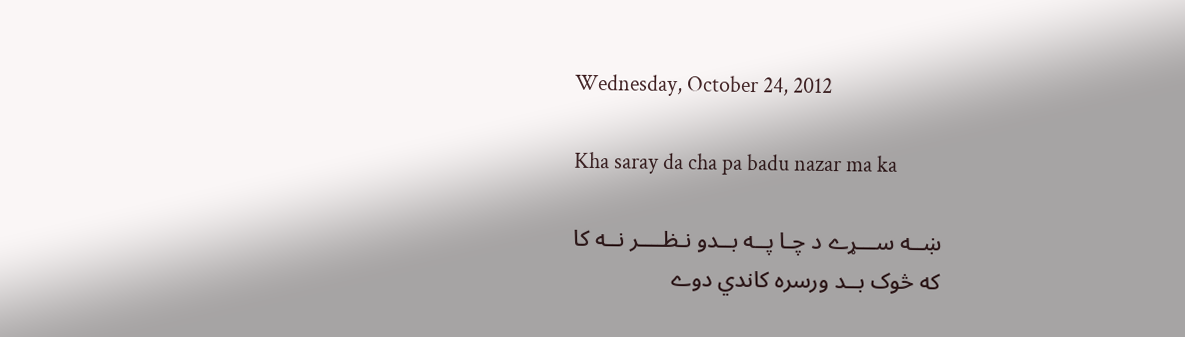Wednesday, October 24, 2012

Kha saray da cha pa badu nazar ma ka

ښــه ســـړے د چـا پــه بــدو نـظــــر نــه کا
که څوک بــد ورسره کاندي دوے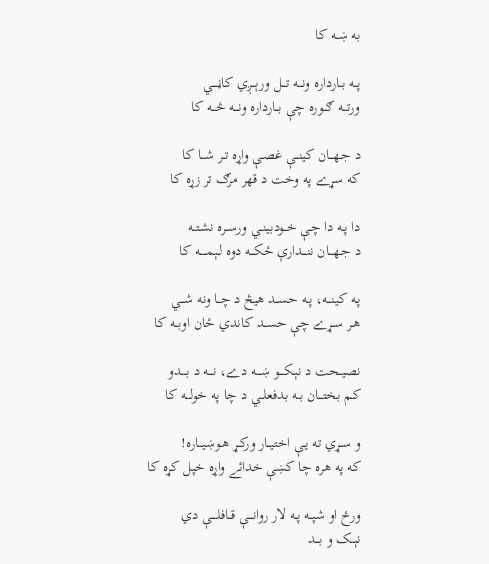به ښــه کا

پــه بــارداره ونـــه تـــل ورېـــږي کاڼــــي
ورتـــه ګــوره چې بــارداره ونـــه څـــه کا

د جـهـــان کينــې غصـې واړه تــر شـــا کا
که سړے په وخت د قهر مرګ تر زړه کا

دا پـه دا چـې خــودبينــي ورســره نشتــه
د جـهـــان ننـــدارې ځکـــه دوه لـېمـــــه کا

پـه کينـــه، پـه حســد هيڅ د چــا ونه شـــي
هـر ســړے چې حســد کاندي ځان اوبــه کا

نصيــحت د نېـکـــو ښــــه دے، نـــه د بــــدو
کـم بختـــان بــه بدفعلــي د چا په خولـــه کا

و ســړي ته يـې اختيــار ورکــړ هـوښيـــاره!
که په هره چا کښې خدائے واړه خپل کړه کا

ورځ او شپــه پـه لار روانـــې قــافلــــې دي
نېــک و بـــد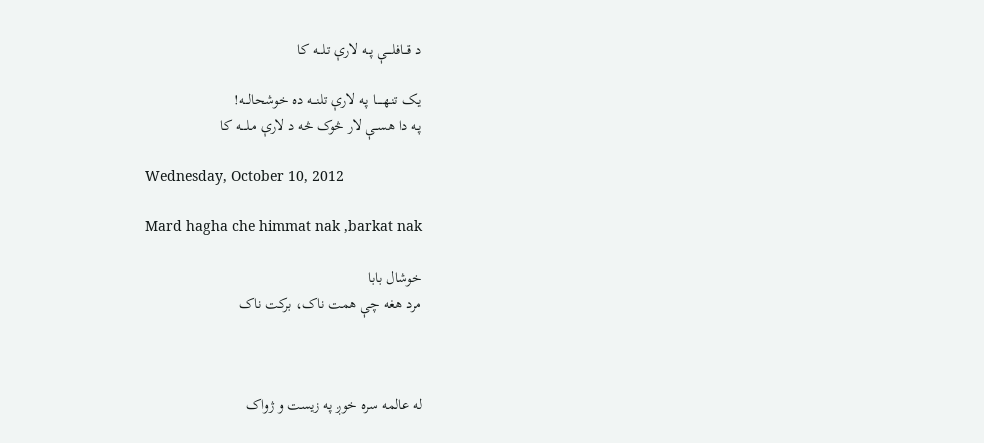د قـــافلــــې پــه لارې تـلـــه کا

يـک تنـهـــــا پـه لارې تلنـــه ده خوشحالـــه!
پـه دا هســې لار څوک څه د لارې مـلــــه کا

Wednesday, October 10, 2012

Mard hagha che himmat nak ,barkat nak

خوشال بابا
مرد هغه چې همت ناک، برکت ناک



له عالمه سره خوږ په زيست و ژواک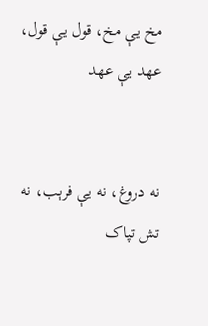مخ يې مخ، قول يې قول، عهد يې عهد


نه دروغ، نه يې فرېب، نه تش تپاک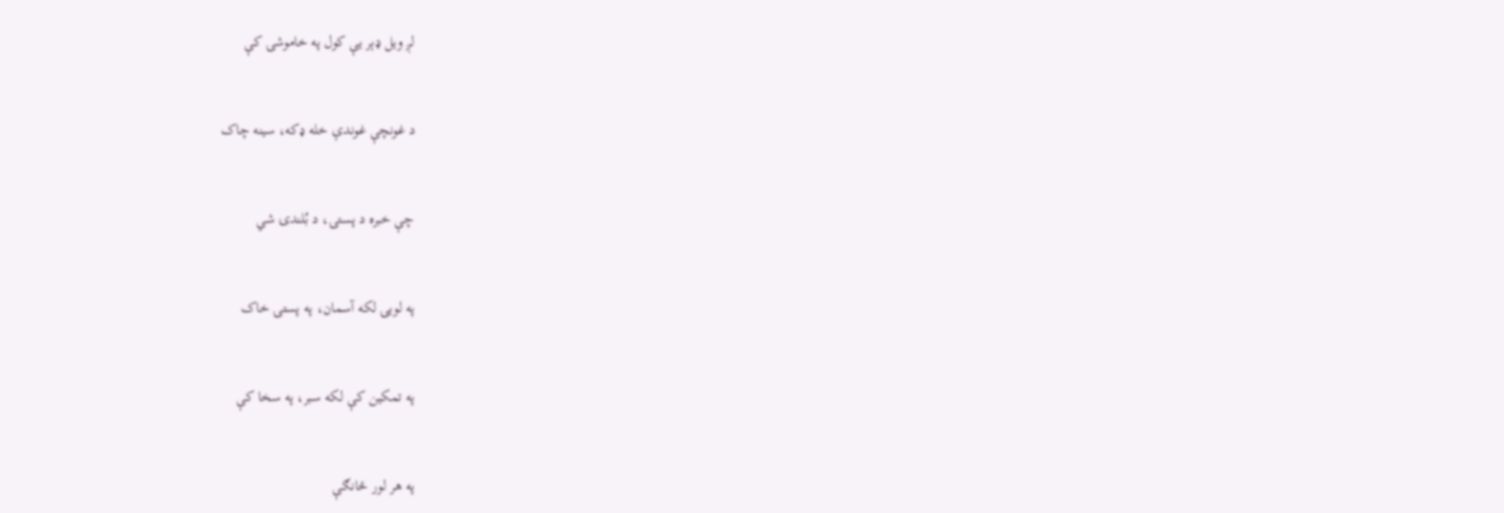لږ ويل ډېر يې کول په خاموشۍ کې


د غونچې غوندې خله ډکه، سينه چاک


چې خبره د پستۍ، د بُلندۍ شي


په لويۍ لکه آسمان، په پستۍ خاک


په تمکين کې لکه سبر، په سخا کې


په هر لور څانګې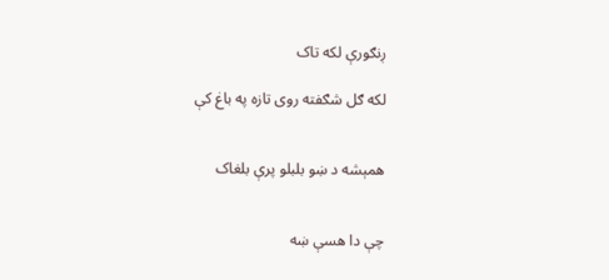ږنګورې لکه تاک

لکه ګل شګفته روی تازه په باغ کې


همېشه د ښو بلبلو پرې بلغاک


چې دا هسې ښه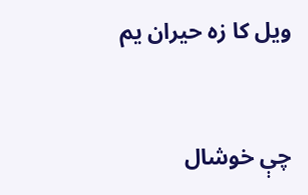ويل کا زه حيران يم


چې خوشال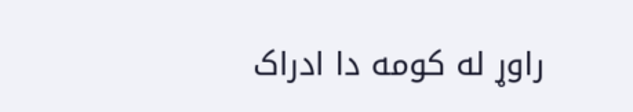راوړ له کومه دا ادراک